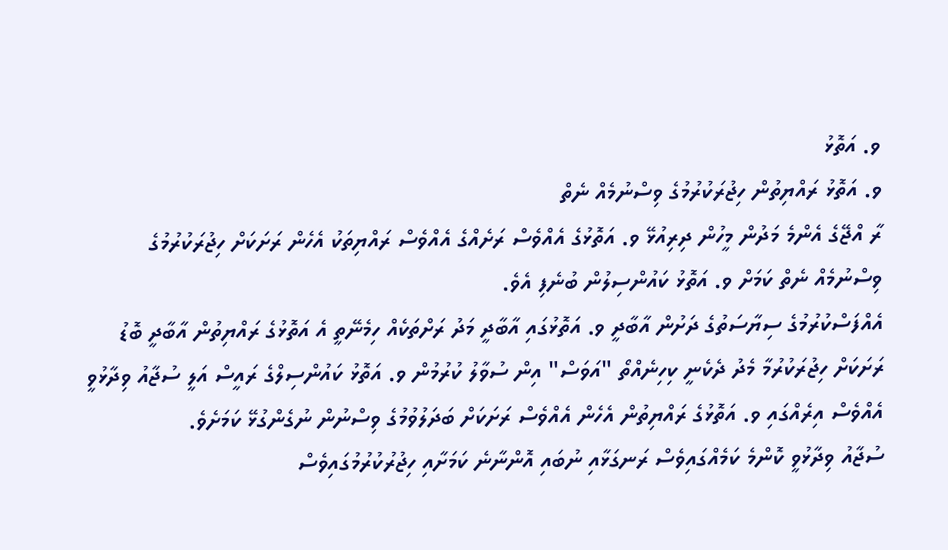ވ. އަތޮޅު
ވ. އަތޮޅު ރައްޔިތުން ހިޖުރަކުރުމުގެ ވިސްނުމެއް ނެތް
ރާ އްޖޭގެ އެންމެ މަދުން މީހުން ދިރިއުޅޭ ވ. އަތޮޅުގެ އެއްވެސް ރަށެއްގެ އެއްވެސް ރައްޔިތަކު އެހެން ރަށަކަށް ހިޖުރަކުރުމުގެ ވިސްނުމެއް ނެތް ކަމަށް ވ. އަތޮޅު ކައުންސިލުން ބުނެފި އެވެ.
އެއްފަސްކުރުމުގެ ސިޔާސަތުގެ ދަށުން އާބާދީ ވ. އަތޮޅުގައި އާބާދީ މަދު ރަށްތަކެއް ހިމެނޭތީ އެ އަތޮޅުގެ ރައްޔިތުން އާބާދީ ބޮޑު ރަށަކަށް ހިޖުރަކުރުމާ މެދު ދެކެނީ ކިހިނެއްތޯ "އަވަސް" އިން ސުވާލު ކުރުމުން ވ. އަތޮޅު ކައުންސިލްގެ ރައީސް އަލީ ސުޖާއު ވިދާޅުވީ އެއްވެސް އިރެއްގައި ވ. އަތޮޅުގެ ރައްޔިތުން އެހެން އެއްވެސް ރަށަކަށް ބަދަލުވުމުގެ ވިސްނުން ނުގެންގުޅޭ ކަމަށެވެ.
ސުޖާއު ވިދާޅުވީ ކޮންމެ ކަމެއްގައިވެސް ރަނގަޅާއި ނުބައި އޮންނާނެ ކަމަށާއި ހިޖުރުކުރުމުގައިވެސް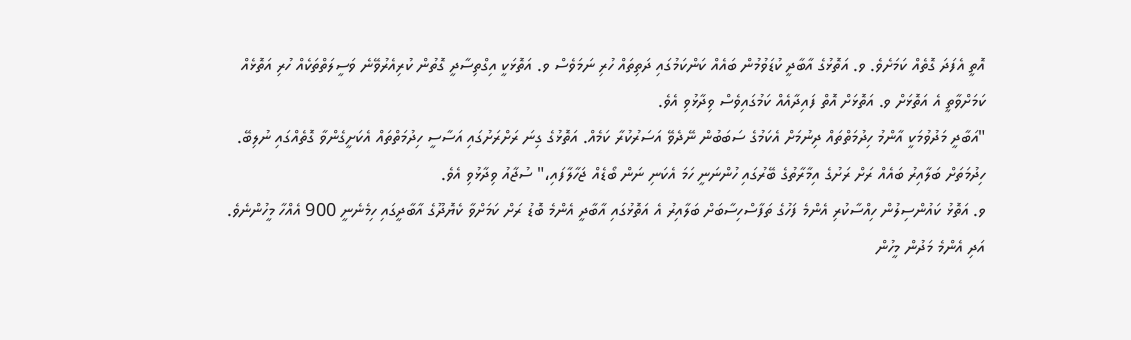އޮތީ އެފަދަ ގޮތެއް ކަމަށެވެ. ވ. އަތޮޅުގެ އާބާދީ ކުޑަވުމުން ބައެއް ކަންކަމުގައި ދަތިތައް ހުރި ނަމަވެސް ވ. އަތޮޅަކީ އިގްތިސާދީ ގޮތުން ކުރިއެރުވޭނެ ވަސީލަތްތަކެއް ހުރި އަތޮޅެއް ކަމަށްވާތީ އެ އަތޮޅަށް ވ. އަތޮޅަށް އޮތް ފައިދާއެއް ކަމުގައިވެސް ވިދާޅުވި އެވެ.
"އަބާދީ މަދުވުމަކީ އާންމު ހިދުމަތްތައް ދިނުމަށް އެކަމުގެ ސަބަބުން ނޭދެވޭ އަސަރުކުރާ ކަމެއް. އަތޮޅުގެ ގިނަ ރަށްރަށުގައި އަސާސީ ހިދުމަތްތައް އެކަށީގެންވާ ގޮތެއްގައި ނުލިބޭ. ހިދުމަތަށް ބަލާއިރު ބައެއް ރަށް ރަށުގެ އިމާރާތުގެ ބޭރުގައި ހުންނަނީ ހަމަ އެކަނި ނަން ބޯޑެއް ޖަހާލާފައި،" ސުޖާއު ވިދާޅުވި އެވެ.
ވ. އަތޮޅު ކައުންސިލުން ހިއްސާކުރި އެންމެ ފަހުގެ ތަފާސްހިސާބަށް ބަލާއިރު އެ އަތޮޅުގައި އާބާދީ އެންމެ ބޮޑު ރަށް ކަމަށްވާ ކެޔޮދޫގެ އާބާދީގައި ހިމެނެނީ 900 އެއްހާ މީހުންނެވެ. އަދި އެންމެ މަދުން މީހުން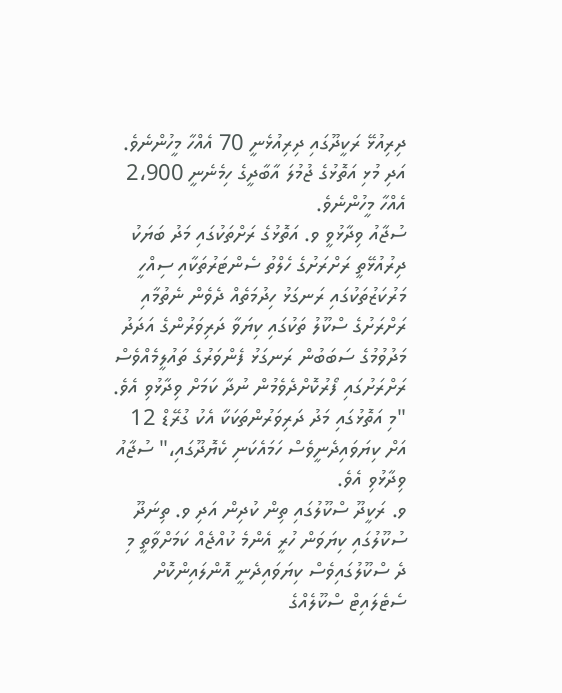ދިރިއުޅޭ ރަކީދޫގައި ދިރިއުޅެނީ 70 އެއްހާ މީހުންނެވެ. އަދި މުޅި އަތޮޅުގެ ޖުމުލަ އާބާދީގެ ހިމެނެނީ 2،900 އެއްހާ މީހުންނެވެ.
ސުޖާއު ވިދާޅުވީ ވ. އަތޮޅުގެ ރަށްތަކުގައި މަދު ބަޔަކު ދިރުއުޅޭތީ ރަށްރަށުގެ ހެލްތު ސެންޓަރުތަކާއި ސިއްހީ މަރުކަޒުތަކުގައި ރަނގަޅު ހިދުމަތެއް ދެވެން ނެތުމާއި ރަށްރަށުގެ ސްކޫލު ތަކުގައި ކިޔަވާ ދަރިވަރުންގެ އަދަދު މަދުވުމުގެ ސަބަބުން ރަނގަޅު ފެންވަރުގެ ތައުލީމެއްވެސް ރަށްރަށުގައި ފޯރުކޮށްދެވެމުން ނުދާ ކަމަށް ވިދާޅުވި އެވެ.
"މި އަތޮޅުގައި މަދު ދަރިވަރުންތަކަކާ އެކު ގުރޭޑް 12 އަށް ކިޔަވައިދެނީވެސް ހަމައެކަނި ކެޔޮދޫގައި،" ސުޖާއު ވިދާޅުވި އެވެ.
ވ. ރަކީދޫ ސްކޫލުގައި ތިން ކުދިން އަދި ވ. ތިނަދޫ ސުކޫލުގައި ކިޔަވަން ހުރީ އެންމެ ކުއްޖެއް ކަމަށްވާތީ މި ދެ ސްކޫލުގައިވެސް ކިޔަވައިދެނީ އޮންލައިންކޮށް ސެޓެލައިޓް ސްކޫލެއްގެ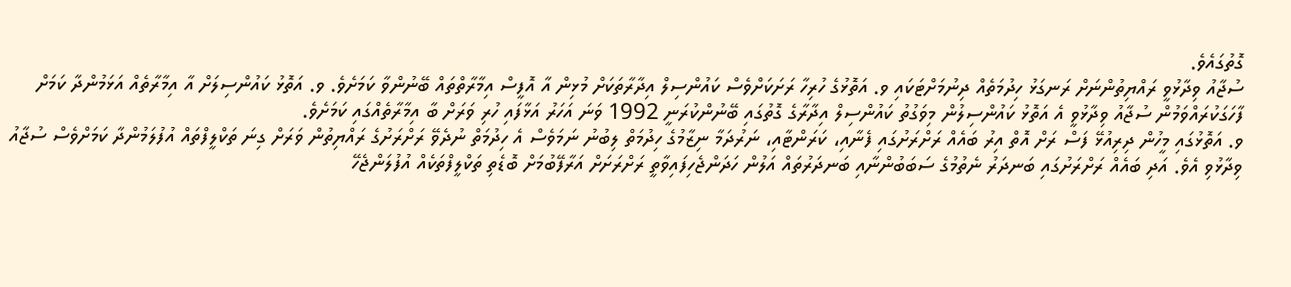ގޮތުގައެވެ.
ސުޖާއު ވިދާޅުވީ ރައްޔިތުންނަށް ރަނގަޅު ހިދުމަތެއް ދިނުމަށްޓަކައި ވ. އަތޮޅުގެ ހުރިހާ ރަށަކަށްވެސް ކައުންސިލް އިދާރާތަކަށް މުޅިން އާ އޮފީސް އިމާރާތްތައް ބޭނުންވާ ކަމަށެވެ. ވ. އަތޮޅު ކައުންސިލަށް އާ އިމާރާތެއް އަޅަމުންދާ ކަމަށް ފާހަގަކުރައްވަމުން ސުޖާއު ވިދާޅުވީ އެ އަތޮޅު ކައުންސިލުން މިވަގުތު ކައުންސިލް އިދާރާގެ ގޮތުގައި ބޭނުންކުރަނީ 1992 ވަނަ އަހަރު އަޅާފައި ހުރި ވަރަށް ބާ އިމާރާތެއްގައި ކަމަށެވެ.
ވ. އަތޮޅުގައި މީހުން ދިރިއުޅޭ ފަސް ރަށް އޮތް އިރު ބައެއް ރަށްރަށުގައި ފެނާއި، ކަރަންޓާއި، ނަރުދަމާ ނިޒާމުގެ ހިދުމަތް ލިބުނު ނަމަވެސް އެ ހިދުމަތް ނުދެވޭ ރަށްރަށުގެ ރައްޔިތުން ވަރަށް ގިނަ ތަކްލީފްތައް އުފުލަމުންދާ ކަމަށްވެސް ސުޖާއު ވިދާޅުވި އެވެ. އަދި ބައެއް ރަށްރަށުގައި ބަނދަރު ނެތުމުގެ ސަބަބުންނާއި ބަނދަރުތައް އަލުން ހަދަންޖެހިފައިވާތީ ރަށްރަށަށް އަރާފޭބުމަށް ބޮޑެތި ތަކްލީފްތަކެއް އުފުލަންޖެހޭ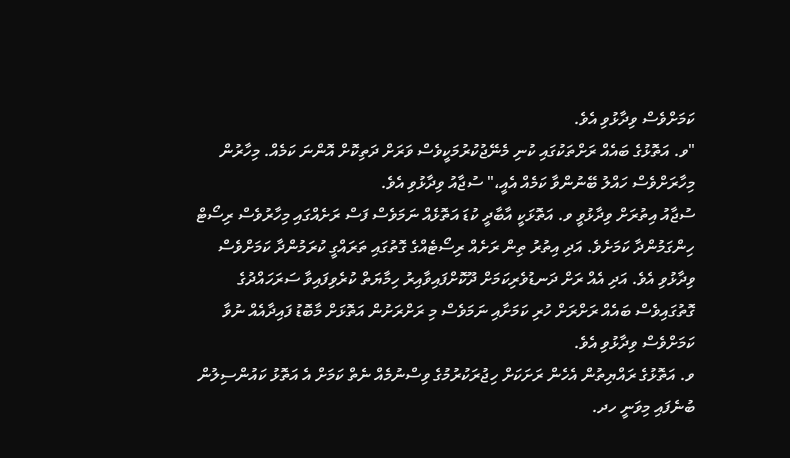ކަމަށްވެސް ވިދާޅުވި އެވެ.
"ވ. އަތޮޅުގެ ބައެއް ރަށްތަކުގައި ކުނި މެނޭޖުކުރުމަކީވެސް ވަރަށް ދަތިކޮށް އޮންނަ ކަމެއް. މިހާރުން މިހާރަށްވެސް ހައްލު ބޭނުންވާ ކަމެއް އެއީ،" ސުޖާއު ވިދާޅުވި އެވެ.
ސުޖާއު އިތުރަށް ވިދާޅުވީ ވ. އަތޮޅަކީ އާބާދީ ކުޑަ އަތޮޅެއް ނަމަވެސް ފަސް ރަށެއްގައި މިހާރުވެސް ރިސޯޓް ހިންގަމުންދާ ކަމަށެވެ. އަދި އިތުރު ތިން ރަށެއް ރިސޯޓެއްގެ ގޮތުގައި ތަރައްގީ ކުރަމުންދާ ކަމަށްވެސް ވިދާޅުވި އެވެ. އަދި އެއް ރަށް ދަނޑުވެރިކަމަށް ދޫކޮށްފައިވާއިރު ހިމާޔަތް ކުރެވިފައިވާ ސަރަހައްދުގެ ގޮތުގައިވެސް ބައެއް ރަށްރަށް ހުރި ކަމަށާއި ނަމަވެސް މި ރަށްރަށުން އަތޮޅަށް މާބޮޑު ފައިދާއެއް ނުވާ ކަމަށްވެސް ވިދާޅުވި އެވެ.
ވ. އަތޮޅުގެ ރައްޔިތުން އެހެން ރަށަކަށް ހިޖުރަކުރުމުގެ ވިސްނުމެއް ނެތް ކަމަށް އެ އަތޮޅު ކައުންސިލުން ބުނެފައި މިވަނީ ހދ.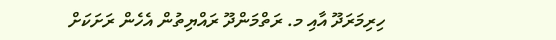ހިރިމަރަދޫ އާއި މ. ރަތްމަންދޫ ރައްޔިތުން އެހެން ރަށަކަށް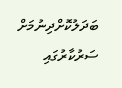ބަދަލުކޮށްދިނުމަށް ސަރުކާރުގައި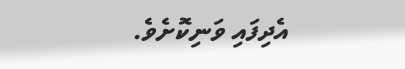އެދިފައި ވަނިކޮށެވެ.